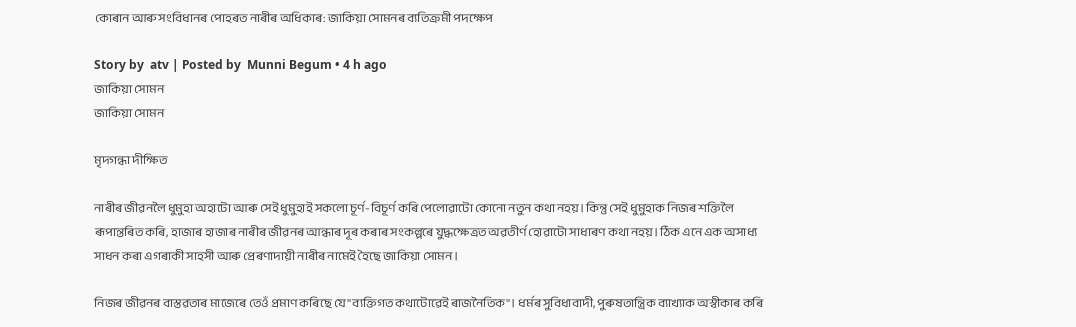কোৰান আৰু সংবিধানৰ পোহৰত নাৰীৰ অধিকাৰ: জাকিয়া সোমনৰ ব্যতিক্ৰমী পদক্ষেপ

Story by  atv | Posted by  Munni Begum • 4 h ago
জাকিয়া সোমন
জাকিয়া সোমন

মৃদগন্ধা দীক্ষিত

নাৰীৰ জীৱনলৈ ধুমুহা অহাটো আৰু সেই ধুমুহাই সকলো চূৰ্ণ-বিচূৰ্ণ কৰি পেলোৱাটো কোনো নতুন কথা নহয়। কিন্তু সেই ধুমুহাক নিজৰ শক্তিলৈ ৰূপান্তৰিত কৰি, হাজাৰ হাজাৰ নাৰীৰ জীৱনৰ আন্ধাৰ দূৰ কৰাৰ সংকল্পৰে যুদ্ধক্ষেত্ৰত অৱতীৰ্ণ হোৱাটো সাধাৰণ কথা নহয়। ঠিক এনে এক অসাধ্য সাধন কৰা এগৰাকী সাহসী আৰু প্ৰেৰণাদায়ী নাৰীৰ নামেই হৈছে জাকিয়া সোমন।

নিজৰ জীৱনৰ বাস্তৱতাৰ মাজেৰে তেওঁ প্ৰমাণ কৰিছে যে "ব্যক্তিগত কথাটোৱেই ৰাজনৈতিক"। ধৰ্মৰ সুবিধাবাদী, পুৰুষতান্ত্ৰিক ব্যাখ্যাক অস্বীকাৰ কৰি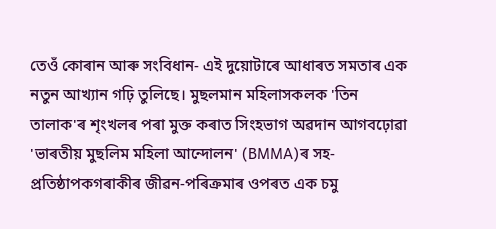তেওঁ কোৰান আৰু সংবিধান- এই দুয়োটাৰে আধাৰত সমতাৰ এক নতুন আখ্যান গঢ়ি তুলিছে। মুছলমান মহিলাসকলক 'তিন তালাক'ৰ শৃংখলৰ পৰা মুক্ত কৰাত সিংহভাগ অৱদান আগবঢ়োৱা 'ভাৰতীয় মুছলিম মহিলা আন্দোলন' (BMMA)ৰ সহ-প্ৰতিষ্ঠাপকগৰাকীৰ জীৱন-পৰিক্ৰমাৰ ওপৰত এক চমু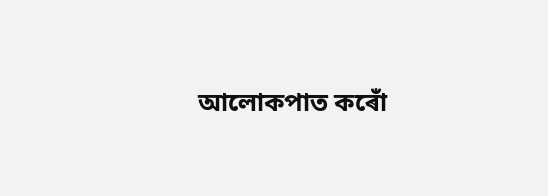আলোকপাত কৰোঁ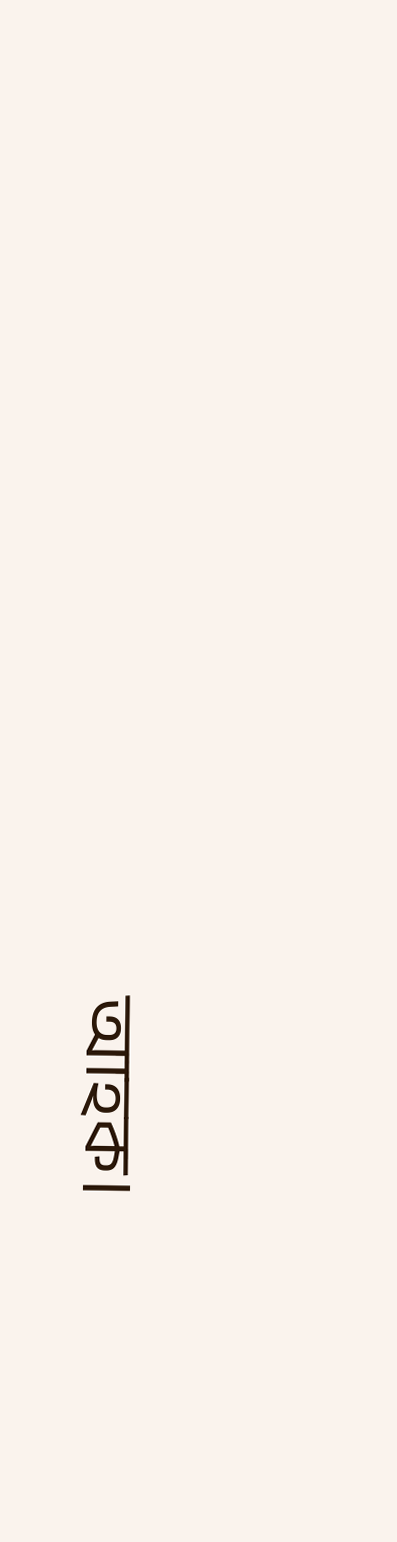আহক।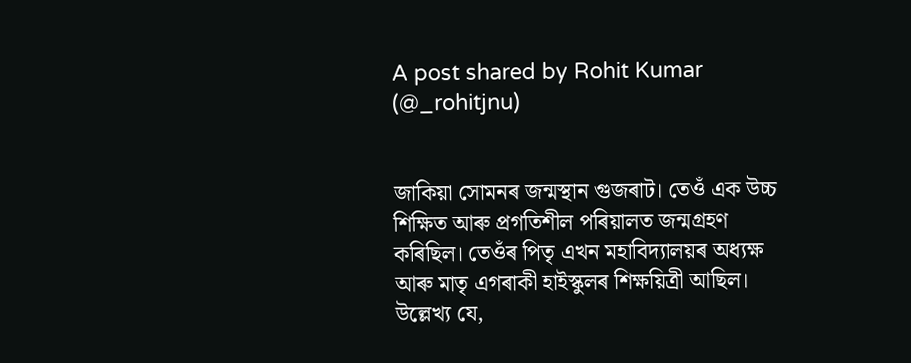A post shared by Rohit Kumar (@_rohitjnu)


জাকিয়া সোমনৰ জন্মস্থান গুজৰাট। তেওঁ এক উচ্চ শিক্ষিত আৰু প্ৰগতিশীল পৰিয়ালত জন্মগ্ৰহণ কৰিছিল। তেওঁৰ পিতৃ এখন মহাবিদ্যালয়ৰ অধ্যক্ষ আৰু মাতৃ এগৰাকী হাইস্কুলৰ শিক্ষয়িত্ৰী আছিল। উল্লেখ্য যে,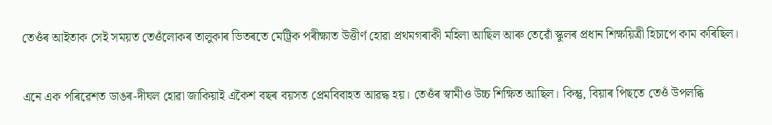তেওঁৰ আইতাক সেই সময়ত তেওঁলোকৰ তালুকাৰ ভিতৰতে মেট্ৰিক পৰীক্ষাত উত্তীৰ্ণ হোৱা প্ৰথমগৰাকী মহিলা আছিল আৰু তেৱোঁ স্কুলৰ প্ৰধান শিক্ষয়িত্ৰী হিচাপে কাম কৰিছিল।

এনে এক পৰিৱেশত ডাঙৰ-দীঘল হোৱা জাকিয়াই একৈশ বছৰ বয়সত প্ৰেমবিবাহত আৱদ্ধ হয়। তেওঁৰ স্বামীও উচ্চ শিক্ষিত আছিল। কিন্তু, বিয়াৰ পিছতে তেওঁ উপলব্ধি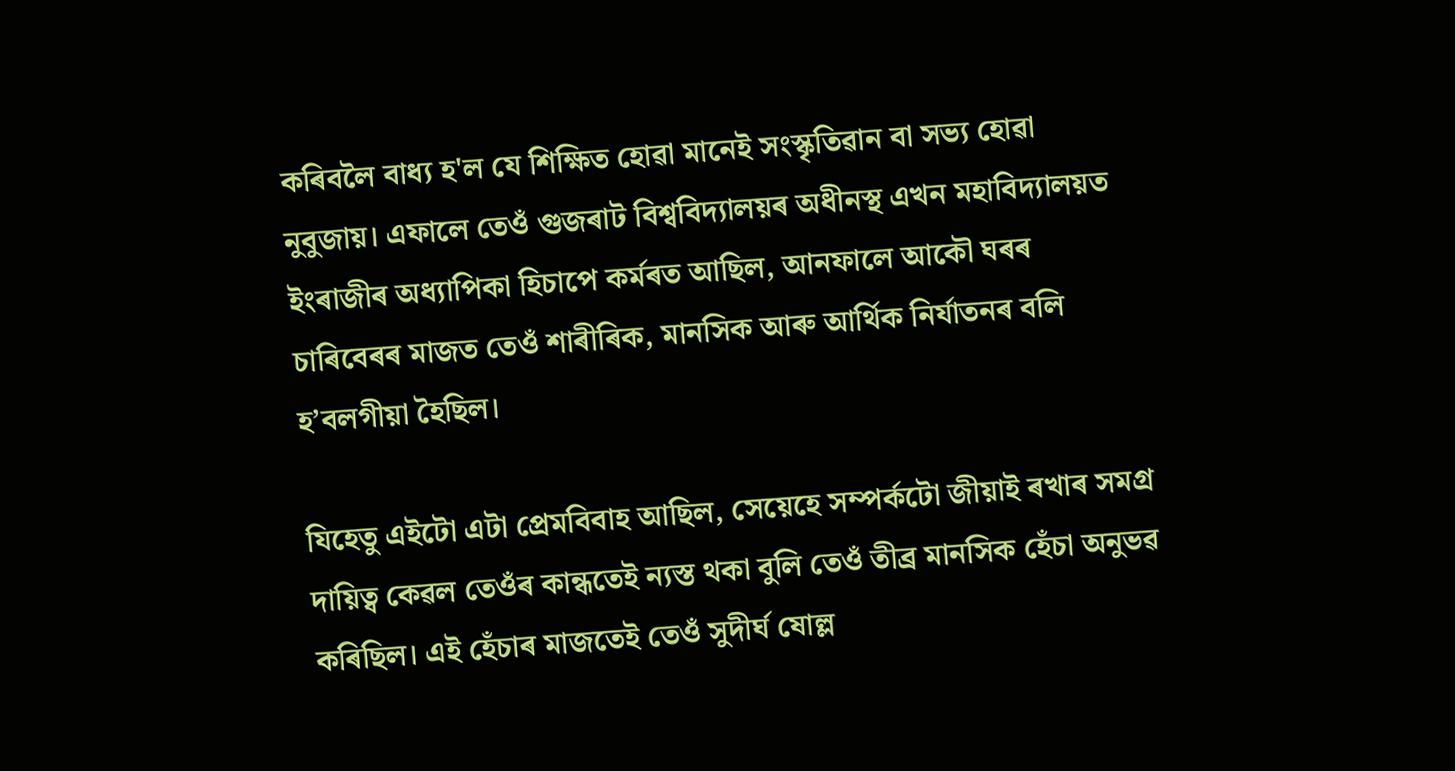কৰিবলৈ বাধ্য হ'ল যে শিক্ষিত হোৱা মানেই সংস্কৃতিৱান বা সভ্য হোৱা নুবুজায়। এফালে তেওঁ গুজৰাট বিশ্ববিদ্যালয়ৰ অধীনস্থ এখন মহাবিদ্যালয়ত ইংৰাজীৰ অধ্যাপিকা হিচাপে কৰ্মৰত আছিল, আনফালে আকৌ ঘৰৰ চাৰিবেৰৰ মাজত তেওঁ শাৰীৰিক, মানসিক আৰু আৰ্থিক নিৰ্যাতনৰ বলি হ’বলগীয়া হৈছিল।

যিহেতু এইটো এটা প্ৰেমবিবাহ আছিল, সেয়েহে সম্পৰ্কটো জীয়াই ৰখাৰ সমগ্ৰ দায়িত্ব কেৱল তেওঁৰ কান্ধতেই ন্যস্ত থকা বুলি তেওঁ তীব্ৰ মানসিক হেঁচা অনুভৱ কৰিছিল। এই হেঁচাৰ মাজতেই তেওঁ সুদীৰ্ঘ ষোল্ল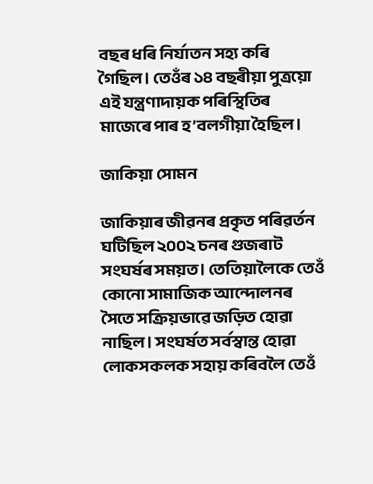বছৰ ধৰি নিৰ্যাতন সহ্য কৰি গৈছিল। তেওঁৰ ১৪ বছৰীয়া পুত্ৰয়ো এই যন্ত্ৰণাদায়ক পৰিস্থিতিৰ মাজেৰে পাৰ হ’বলগীয়া হৈছিল।

জাকিয়া সোমন

জাকিয়াৰ জীৱনৰ প্ৰকৃত পৰিৱৰ্তন ঘটিছিল ২০০২ চনৰ গুজৰাট সংঘৰ্ষৰ সময়ত। তেতিয়ালৈকে তেওঁ কোনো সামাজিক আন্দোলনৰ সৈতে সক্ৰিয়ভাৱে জড়িত হোৱা নাছিল। সংঘৰ্ষত সৰ্বস্বান্ত হোৱা লোকসকলক সহায় কৰিবলৈ তেওঁ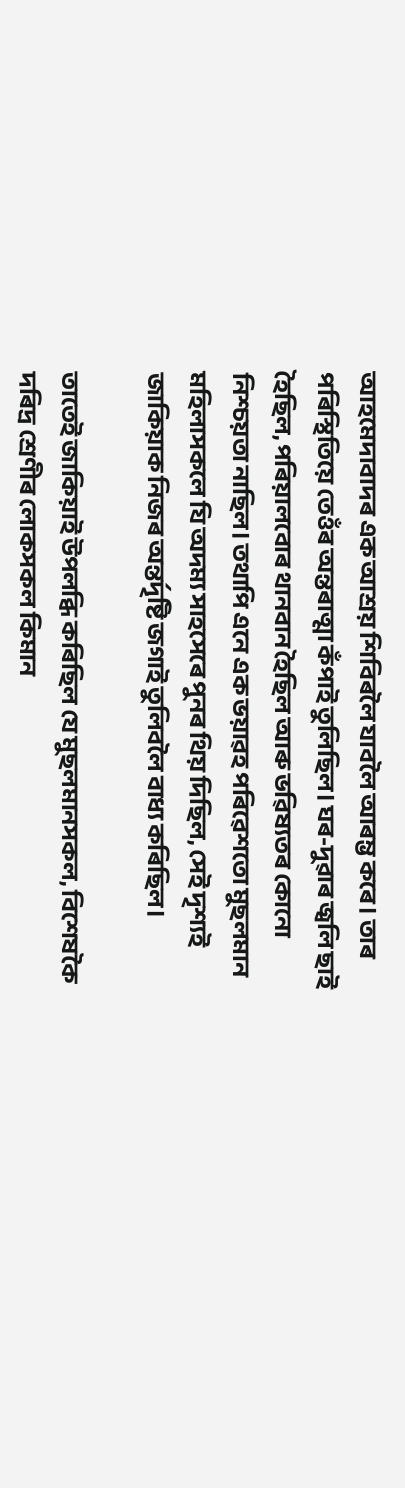আহমেদাবাদৰ এক আশ্ৰয় শিবিৰলৈ যাবলৈ আৰম্ভ কৰে। তাৰ পৰিস্থিতিয়ে তেওঁৰ অন্তৰাত্মা কঁপাই তুলিছিল। ঘৰ-দুৱাৰ জ্বলি ছাই হৈছিল, পৰিয়ালবোৰ থানবান হৈছিল আৰু ভৱিষ্যতৰ কোনো নিশ্চয়তা নাছিল। তথাপি এনে এক ভয়াৱহ পৰিৱেশতো মুছলমান মহিলাসকলে যি অদম্য সাহসেৰে পুনৰ থিয় দিছিল, সেই দৃশ্যই জাকিয়াক নিজৰ অন্তৰ্দৃষ্টি জগাই তুলিবলৈ বাধ্য কৰিছিল।

তাতেই জাকিয়াই উপলব্ধি কৰিছিল যে মুছলমানসকল, বিশেষকৈ দৰিদ্ৰ শ্ৰেণীৰ লোকসকল কিমান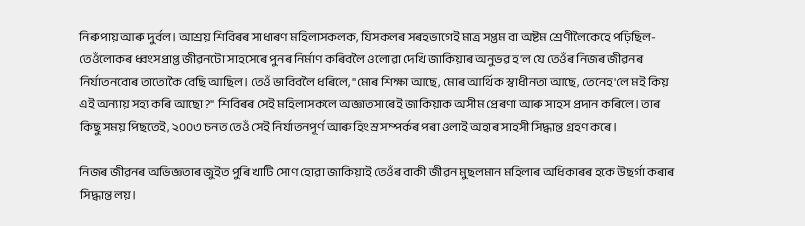নিৰুপায় আৰু দুৰ্বল। আশ্ৰয় শিবিৰৰ সাধাৰণ মহিলাসকলক, যিসকলৰ সৰহভাগেই মাত্ৰ সপ্তম বা অষ্টম শ্ৰেণীলৈকেহে পঢ়িছিল- তেওঁলোকৰ ধ্বংসপ্ৰাপ্ত জীৱনটো সাহসেৰে পুনৰ নিৰ্মাণ কৰিবলৈ ওলোৱা দেখি জাকিয়াৰ অনুভৱ হ'ল যে তেওঁৰ নিজৰ জীৱনৰ নিৰ্যাতনবোৰ তাতোকৈ বেছি আছিল। তেওঁ ভাবিবলৈ ধৰিলে, "মোৰ শিক্ষা আছে, মোৰ আৰ্থিক স্বাধীনতা আছে, তেনেহ'লে মই কিয় এই অন্যায় সহ্য কৰি আছো?" শিবিৰৰ সেই মহিলাসকলে অজ্ঞাতসাৰেই জাকিয়াক অসীম প্ৰেৰণা আৰু সাহস প্ৰদান কৰিলে। তাৰ কিছু সময় পিছতেই, ২০০৩ চনত তেওঁ সেই নিৰ্যাতনপূৰ্ণ আৰু হিংস্ৰ সম্পৰ্কৰ পৰা ওলাই অহাৰ সাহসী সিদ্ধান্ত গ্ৰহণ কৰে।

নিজৰ জীৱনৰ অভিজ্ঞতাৰ জুইত পুৰি খাটি সোণ হোৱা জাকিয়াই তেওঁৰ বাকী জীৱন মুছলমান মহিলাৰ অধিকাৰৰ হকে উছৰ্গা কৰাৰ সিদ্ধান্ত লয়।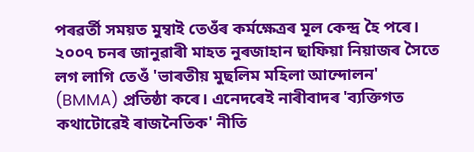পৰৱৰ্তী সময়ত মুম্বাই তেওঁৰ কৰ্মক্ষেত্ৰৰ মূল কেন্দ্ৰ হৈ পৰে। ২০০৭ চনৰ জানুৱাৰী মাহত নুৰজাহান ছাফিয়া নিয়াজৰ সৈতে লগ লাগি তেওঁ 'ভাৰতীয় মুছলিম মহিলা আন্দোলন' (BMMA) প্ৰতিষ্ঠা কৰে। এনেদৰেই নাৰীবাদৰ 'ব্যক্তিগত কথাটোৱেই ৰাজনৈতিক' নীতি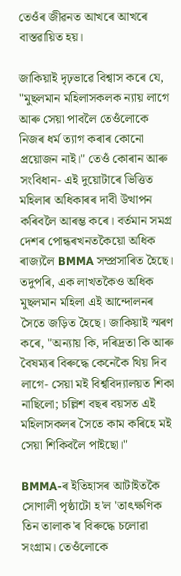তেওঁৰ জীৱনত আখৰে আখৰে বাস্তৱায়িত হয়।

জাকিয়াই দৃঢ়ভাৱে বিশ্বাস কৰে যে, "মুছলমান মহিলাসকলক ন্যায় লাগে আৰু সেয়া পাবলৈ তেওঁলোকে নিজৰ ধৰ্ম ত্যাগ কৰাৰ কোনো প্ৰয়োজন নাই।" তেওঁ কোৰান আৰু সংবিধান- এই দুয়োটাৰে ভিত্তিত মহিলাৰ অধিকাৰৰ দাবী উত্থাপন কৰিবলৈ আৰম্ভ কৰে। বৰ্তমান সমগ্ৰ দেশৰ পোন্ধৰখনতকৈয়ো অধিক ৰাজ্যলৈ BMMA সম্প্ৰসাৰিত হৈছে। তদুপৰি, এক লাখতকৈও অধিক মুছলমান মহিলা এই আন্দোলনৰ সৈতে জড়িত হৈছে। জাকিয়াই স্মৰণ কৰে, "অন্যায় কি, দৰিদ্ৰতা কি আৰু বৈষম্যৰ বিৰুদ্ধে কেনেকৈ থিয় দিব লাগে- সেয়া মই বিশ্ববিদ্যালয়ত শিকা নাছিলো; চল্লিশ বছৰ বয়সত এই মহিলাসকলৰ সৈতে কাম কৰিহে মই সেয়া শিকিবলৈ পাইছো।"

BMMA-ৰ ইতিহাসৰ আটাইতকৈ সোণালী পৃষ্ঠাটো হ'ল 'তাৎক্ষণিক তিন তালাক'ৰ বিৰুদ্ধে চলোৱা সংগ্ৰাম। তেওঁলোকে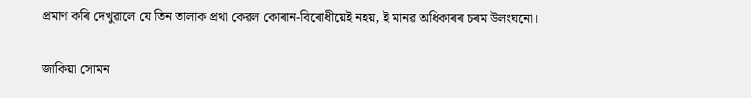প্ৰমাণ কৰি দেখুৱালে যে তিন তালাক প্ৰথা কেৱল কোৰান-বিৰোধীয়েই নহয়, ই মানৱ অধিকাৰৰ চৰম উলংঘনো।

জাকিয়া সোমন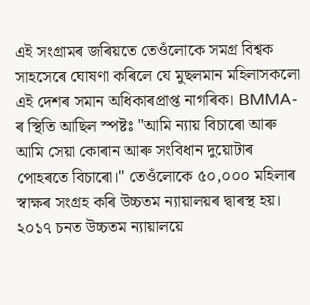এই সংগ্ৰামৰ জৰিয়তে তেওঁলোকে সমগ্ৰ বিশ্বক সাহসেৰে ঘোষণা কৰিলে যে মুছলমান মহিলাসকলো এই দেশৰ সমান অধিকাৰপ্ৰাপ্ত নাগৰিক। BMMA-ৰ স্থিতি আছিল স্পষ্টঃ "আমি ন্যায় বিচাৰো আৰু আমি সেয়া কোৰান আৰু সংবিধান দুয়োটাৰ পোহৰতে বিচাৰো।" তেওঁলোকে ৫০,০০০ মহিলাৰ স্বাক্ষৰ সংগ্ৰহ কৰি উচ্চতম ন্যায়ালয়ৰ দ্বাৰস্থ হয়। ২০১৭ চনত উচ্চতম ন্যায়ালয়ে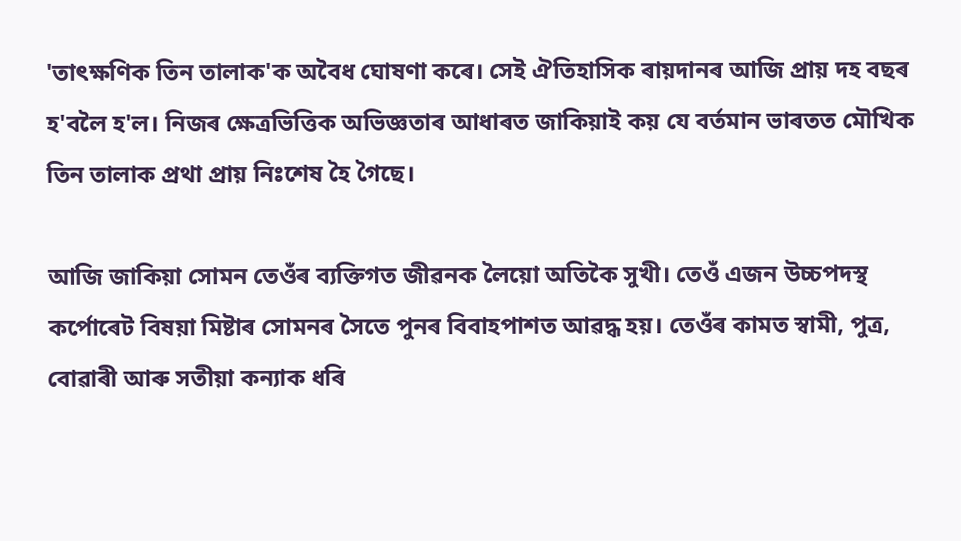'তাৎক্ষণিক তিন তালাক'ক অবৈধ ঘোষণা কৰে। সেই ঐতিহাসিক ৰায়দানৰ আজি প্ৰায় দহ বছৰ হ'বলৈ হ'ল। নিজৰ ক্ষেত্ৰভিত্তিক অভিজ্ঞতাৰ আধাৰত জাকিয়াই কয় যে বৰ্তমান ভাৰতত মৌখিক তিন তালাক প্ৰথা প্ৰায় নিঃশেষ হৈ গৈছে।

আজি জাকিয়া সোমন তেওঁৰ ব্যক্তিগত জীৱনক লৈয়ো অতিকৈ সুখী। তেওঁ এজন উচ্চপদস্থ কৰ্পোৰেট বিষয়া মিষ্টাৰ সোমনৰ সৈতে পুনৰ বিবাহপাশত আৱদ্ধ হয়। তেওঁৰ কামত স্বামী, পুত্ৰ, বোৱাৰী আৰু সতীয়া কন্যাক ধৰি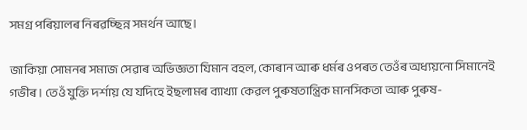সমগ্ৰ পৰিয়ালৰ নিৰৱচ্ছিন্ন সমৰ্থন আছে।

জাকিয়া সোমনৰ সমাজ সেৱাৰ অভিজ্ঞতা যিমান বহল, কোৰান আৰু ধৰ্মৰ ওপৰত তেওঁৰ অধ্যয়নো সিমানেই গভীৰ। তেওঁ যুক্তি দৰ্শায় যে যদিহে ইছলামৰ ব্যাখ্যা কেৱল পুৰুষতান্ত্ৰিক মানসিকতা আৰু পুৰুষ-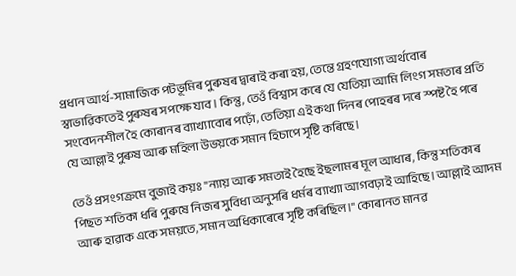প্ৰধান আৰ্থ-সামাজিক পটভূমিৰ পুৰুষৰ দ্বাৰাই কৰা হয়, তেন্তে গ্ৰহণযোগ্য অৰ্থবোৰ স্বাভাৱিকতেই পুৰুষৰ সপক্ষে যাব। কিন্তু, তেওঁ বিশ্বাস কৰে যে যেতিয়া আমি লিংগ সমতাৰ প্ৰতি সংবেদনশীল হৈ কোৰানৰ ব্যাখ্যাবোৰ পঢ়োঁ, তেতিয়া এই কথা দিনৰ পোহৰৰ দৰে স্পষ্ট হৈ পৰে যে আল্লাই পুৰুষ আৰু মহিলা উভয়কে সমান হিচাপে সৃষ্টি কৰিছে।

তেওঁ প্ৰসংগক্ৰমে বুজাই কয়ঃ "ন্যায় আৰু সমতাই হৈছে ইছলামৰ মূল আধাৰ, কিন্তু শতিকাৰ পিছত শতিকা ধৰি পুৰুষে নিজৰ সুবিধা অনুসৰি ধৰ্মৰ ব্যাখ্যা আগবঢ়াই আহিছে। আল্লাই আদম আৰু হাৱাক একে সময়তে, সমান অধিকাৰেৰে সৃষ্টি কৰিছিল।" কোৰানত মানৱ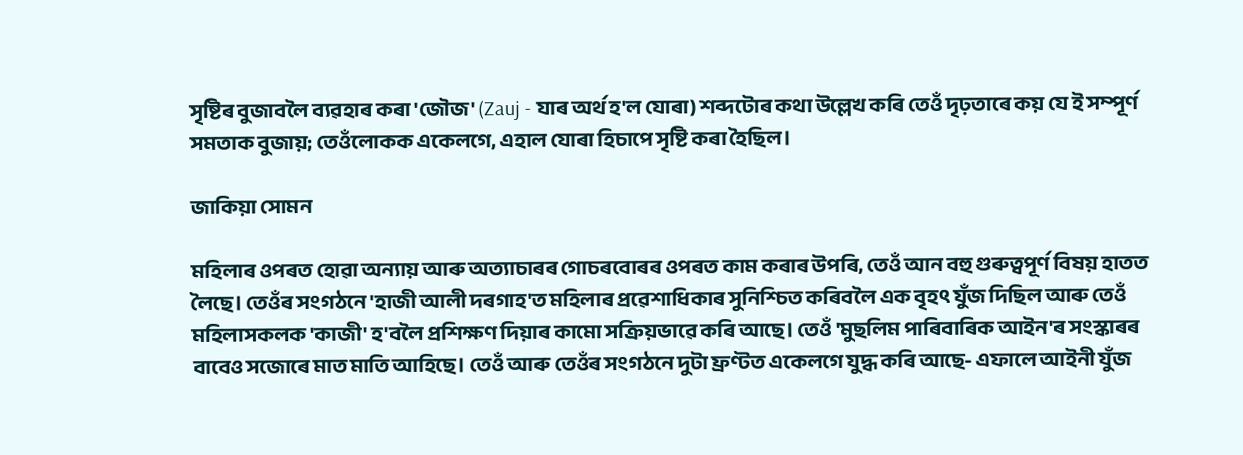সৃষ্টিৰ বুজাবলৈ ব্যৱহাৰ কৰা 'জৌজ' (Zauj - যাৰ অৰ্থ হ'ল যোৰা) শব্দটোৰ কথা উল্লেখ কৰি তেওঁ দৃঢ়তাৰে কয় যে ই সম্পূৰ্ণ সমতাক বুজায়; তেওঁলোকক একেলগে, এহাল যোৰা হিচাপে সৃষ্টি কৰা হৈছিল।

জাকিয়া সোমন

মহিলাৰ ওপৰত হোৱা অন্যায় আৰু অত্যাচাৰৰ গোচৰবোৰৰ ওপৰত কাম কৰাৰ উপৰি, তেওঁ আন বহু গুৰুত্বপূৰ্ণ বিষয় হাতত লৈছে। তেওঁৰ সংগঠনে 'হাজী আলী দৰগাহ'ত মহিলাৰ প্ৰৱেশাধিকাৰ সুনিশ্চিত কৰিবলৈ এক বৃহৎ যুঁজ দিছিল আৰু তেওঁ মহিলাসকলক 'কাজী' হ'বলৈ প্ৰশিক্ষণ দিয়াৰ কামো সক্ৰিয়ভাৱে কৰি আছে। তেওঁ 'মুছলিম পাৰিবাৰিক আইন'ৰ সংস্কাৰৰ বাবেও সজোৰে মাত মাতি আহিছে। তেওঁ আৰু তেওঁৰ সংগঠনে দুটা ফ্ৰণ্টত একেলগে যুদ্ধ কৰি আছে- এফালে আইনী যুঁজ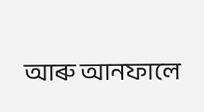আৰু আনফালে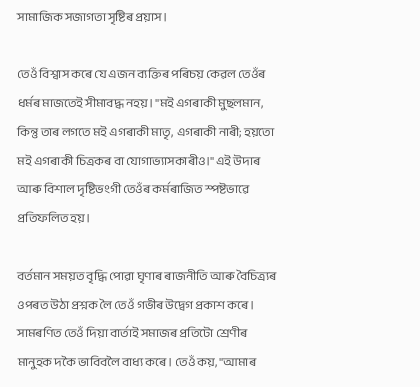সামাজিক সজাগতা সৃষ্টিৰ প্ৰয়াস।

তেওঁ বিশ্বাস কৰে যে এজন ব্যক্তিৰ পৰিচয় কেৱল তেওঁৰ ধৰ্মৰ মাজতেই সীমাবদ্ধ নহয়। "মই এগৰাকী মুছলমান, কিন্তু তাৰ লগতে মই এগৰাকী মাতৃ, এগৰাকী নাৰী; হয়তো মই এগৰাকী চিত্ৰকৰ বা যোগাভ্যাসকাৰীও।" এই উদাৰ আৰু বিশাল দৃষ্টিভংগী তেওঁৰ কৰ্মৰাজিত স্পষ্টভাৱে প্ৰতিফলিত হয়।

বৰ্তমান সময়ত বৃদ্ধি পোৱা ঘৃণাৰ ৰাজনীতি আৰু বৈচিত্ৰ্যৰ ওপৰত উঠা প্ৰশ্নক লৈ তেওঁ গভীৰ উদ্বেগ প্ৰকাশ কৰে। সামৰণিত তেওঁ দিয়া বাৰ্তাই সমাজৰ প্ৰতিটো শ্ৰেণীৰ মানুহক দকৈ ভাবিবলৈ বাধ্য কৰে। তেওঁ কয়, "আমাৰ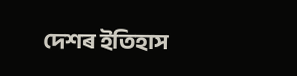দেশৰ ইতিহাস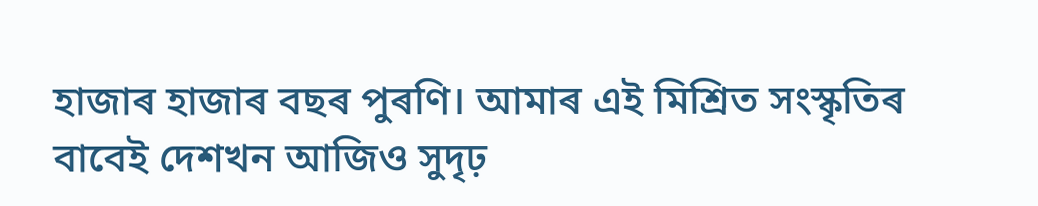হাজাৰ হাজাৰ বছৰ পুৰণি। আমাৰ এই মিশ্ৰিত সংস্কৃতিৰ বাবেই দেশখন আজিও সুদৃঢ়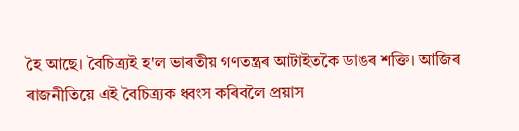হৈ আছে। বৈচিত্ৰ্যই হ'ল ভাৰতীয় গণতন্ত্ৰৰ আটাইতকৈ ডাঙৰ শক্তি। আজিৰ ৰাজনীতিয়ে এই বৈচিত্ৰ্যক ধ্বংস কৰিবলৈ প্ৰয়াস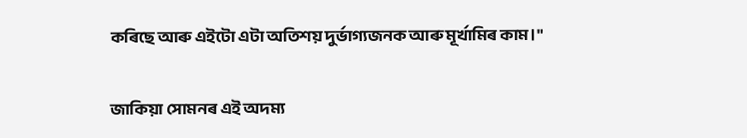কৰিছে আৰু এইটো এটা অতিশয় দুৰ্ভাগ্যজনক আৰু মূৰ্খামিৰ কাম।"

জাকিয়া সোমনৰ এই অদম্য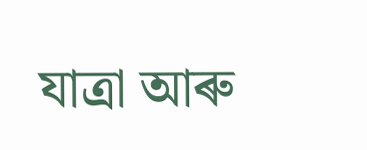যাত্ৰা আৰু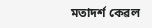মতাদৰ্শ কেৱল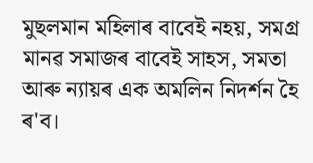মুছলমান মহিলাৰ বাবেই নহয়, সমগ্ৰ মানৱ সমাজৰ বাবেই সাহস, সমতা আৰু ন্যায়ৰ এক অমলিন নিদৰ্শন হৈ ৰ'ব।